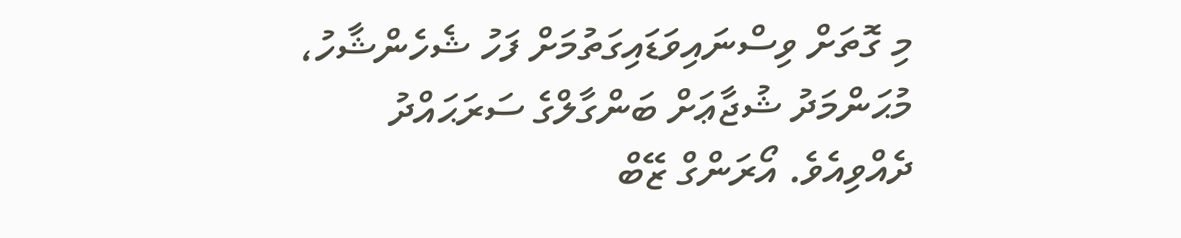މި ގޮތަށް ވިސްނައިވަޑައިގަތުމަށް ފަހު ޝެހެންޝާހު، މުޙަންމަދު ޝުޖާޢަށް ބަންގާލްގެ ސަރަޙައްދު ދެއްވިއެވެ. އޯރަންގް ޒޭބް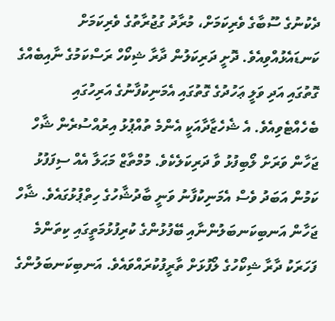ދެކުނުގެ ސޫބާގެ ވެރިކަމަށް، މުރާދު ގުޖުރާތުގެ ވެރިކަމަށް ކަނޑައެޅުއްވިއެވެ. ދޮށީ ދަރިކަލުން ދާރާ ޝިކޯހް ރަސްކަމުގެ ނާއިބެއްގެ ގޮތުގައި އަދި ވަލީ ޢަހުދުގެ ގޮތުގައި އެމަނިކުފާނުގެ އަރިހުގައި ބެހެއްޓެވިއެވެ. އެ ޝެހެޒާދާއަކީ އެންމެ ތުއްޕުޅު އިރުއްސުރެން ޝާހް ޖަހާން ވަރަށް ލޯބިފުޅު ވާ ދަރިކަލެކެވެ. މުމްތާޒް މަޙަލާ އެއް ސިފަފުޅު ކަމުން އަބަދު ވެސް އެމަނިކުފާނު ވަނީ ބާދުޝާހުގެ ހިތްޕުޅުގައެވެ. ޝާހް ޖަހާން އަނބިކަނބަލުންނާއި ބޭފުޅުންގެ ކުރިފުޅުމަތީގައި ކިތަންމެ ފަހަރަކު ދާރާ ޝިކޯހުގެ ލޯފުޅަށް ތާރީފުކުރައްވައެވެ. އަނބިކަނބަލުންގެ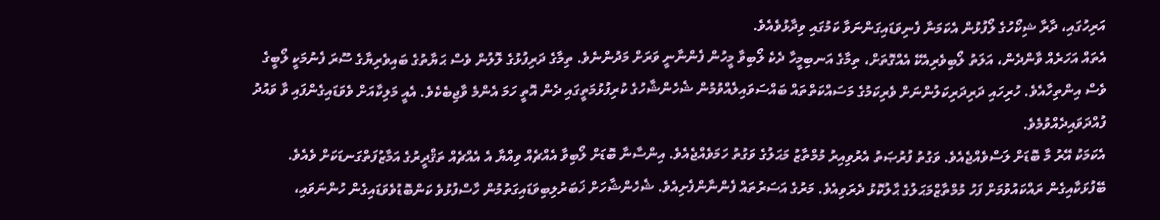އަރިހުގައި، ދާރާ ޝިކޯހުގެ ލޯފުޅުން އެކަމަނާ ފެނިވަޑައިގަންނަވާ ކަމުގައި ވިދާޅުވެއެވެ.
އެތައް އަހަރެއް ވާންދެން، އަލަތު ލޯބިވެރިއެކޭ އެއްގޮތަށް، ތިމާގެ އަނބިމީހާ ދެކެ ލޯބިވާ މީހުން ފެންނާނީ ވަރަށް މަދުންނެވެ. ތިމާގެ ދަރިފުޅުގެ ލޮލުން ވެސް ޙަޔާތުގެ ބައިވެރިޔާގެ ސޫރަ ފެނުމަކީ ލޯބީގެ ވެސް އިންތިހާއެވެ. ހުރިހައި ދަރިދަރިކަލުންނަށް ވެރިކަމުގެ މަސައްކަތްތައް ބައްސަވައިލެއްވުމުން ޝެހެންޝާހުގެ ކުރިފުޅުމަތީގައި ދެން އޮތީ ހަމަ އެންމެ ވާޖިބެކެވެ. އެއީ މަލިކާއަށް ވެވަޑައިގެންފައި ވާ ވައުދު ފުއްދަވައިދެއްވުމެވެ.
އެކަމަކު އޭރު މާ ބޮޑަށް ލަސްވެއްޖެއެވެ. ވަގުތު ފުރުޞަތު އެރުވިއިރު މުމްތާޒު މަޙަލުގެ ވަގުތު ހަމަވެއްޖެއެވެ. އިންސާނާ ބޮޑަށް ލޯބިވާ އެއްޗެއް ވިއްޔާ އެ އެއްޗެއް ތަޤްދީރުގެ އަމާޒުފަތްގަނޑަކަށް ވެއެވެ. ބޭފުޅަކާއިގެން ރައްކައުވުމަށް ފަހު މުމްތާޒްމަޙަލުގެ ޙާލުކޮޅު ދެރަވިއެވެ. މަރުގެ އަސަރުތައް ފެންނާންފެށިއެވެ. ޝެހެންޝާހަށް ޚަބަރުލިބިވަޑައިގަތުމުން ހާސްފުޅުވެ ކަންބޮޑުވެވަޑައިގެން ހުންނަވައި،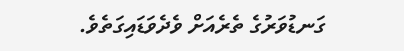ގަނޑުވަރުގެ ތެރެއަށް ވެދެވަޑައިގަތެވެ.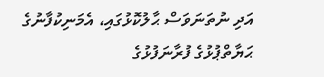އަދި ނުތަނަވަސް ޙާލުކޮޅުގައި، އެމަނިކުފާނުގެ ޙަޔާތްޕުޅުގެ ފުރާނަފުޅުގެ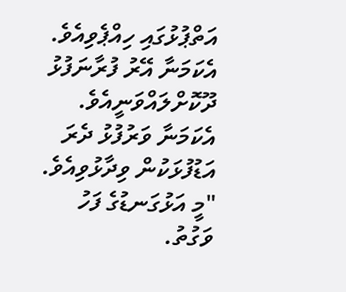އަތްޕުޅުގައި ހިއްޕެވިއެވެ. އެކަމަނާ އޭރު ފުރާނަފުޅު ދޫކޮށްލައްވަނީއެވެ. އެކަމަނާ ވަރުފުޅު ދެރަ އަޑުފުޅަކުން ވިދާޅުވިއެވެ.
"މީ އަޅުގަނޑުގެ ފަހު ވަގުތު.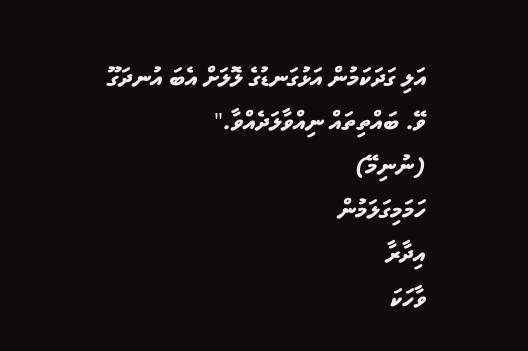އަލި ގަދަކަމުން އަޅުގަނޑުގެ ލޮލަށް އެބަ އުނދަގޫ ވޭ. ބައްތިތައް ނިއްވާލަދެއްވާ."
(ނުނިމޭ)
ހަމަމިގަލަމުން
އިދާރާ
ވާހަކަ